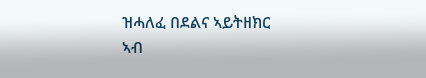ዝሓለፈ በደልና ኣይትዘክር
ኣብ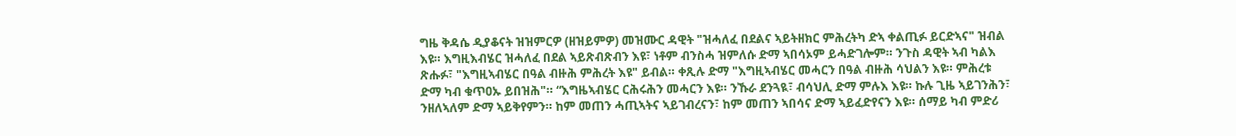ግዜ ቅዳሴ ዲያቆናት ዝዝምርዎ (ዘዝይምዎ) መዝሙር ዳዊት "ዝሓለፈ በደልና ኣይትዘክር ምሕረትካ ድኣ ቀልጢፉ ይርድኣና" ዝብል እዩ። እግዚእብሄር ዝሓለፈ በደል ኣይጽብጽብን እዩ፣ ነቶም ብንስሓ ዝምለሱ ድማ ኣበሳኦም ይሓድገሎም። ንጉስ ዳዊት ኣብ ካልእ ጽሑፉ፣ "እግዚኣብሄር በዓል ብዙሕ ምሕረት እዩ" ይብል። ቀጺሉ ድማ "እግዚኣብሄር መሓርን በዓል ብዙሕ ሳህልን እዩ። ምሕረቱ ድማ ካብ ቁጥዐኡ ይበዝሕ"። “እግዜኣብሄር ርሕሩሕን መሓርን እዩ። ንኹራ ደንጓዪ፣ ብሳህሊ ድማ ምሉእ እዩ። ኩሉ ጊዜ ኣይገንሕን፣ ንዘለኣለም ድማ ኣይቅየምን። ከም መጠን ሓጢኣትና ኣይገብረናን፣ ከም መጠን ኣበሳና ድማ ኣይፈድየናን እዩ። ሰማይ ካብ ምድሪ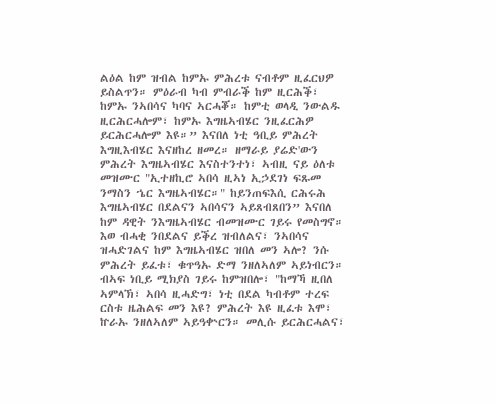ልዕል ከም ዝብል ከምኡ ምሕረቱ ናብቶም ዚፈርህዎ ይስልጥን። ምዕራብ ካብ ምብራቕ ከም ዚርሕቕ፣ ከምኡ ንኣበሳና ካባና ኣርሓቖ። ከምቲ ወላዲ ንውልዱ ዚርሕርሓሎም፣ ከምኡ እግዜኣብሄር ንዚፈርሕዎ ይርሕርሓሎም እዩ።” እናበለ ነቲ ዓቢይ ምሕረት እግዚእብሄር እናዘከረ ዘመረ። ዘማራይ ያሬድ'ውን ምሕረት እግዜኣብሄር እናስተንተነ፣ ኣብዚ ናይ ዕለቱ መዝሙር "ኢተዘኪሮ ኣበሳ ዚኣነ ኢኃደገነ ፍጹመ ንማስን ኄር እግዜኣብሄር።" ከይንጠፍእሲ ርሕሩሕ እግዜኣብሄር በደልናን ኣበሳናን ኣይጸብጸበን” እናበለ ከም ዳዊት ንእግዜኣብሄር ብመዝሙር ገይሩ የመስግኖ። እወ ብሓቂ ንበደልና ይቕረ ዝብለልና፣ ንኣበሳና ዝሓድገልና ከም እግዜኣብሄር ዝበለ መን ኣሎ? ንሱ ምሕረት ይፈቱ፣ ቁጥዓኡ ድማ ንዘለኣለም ኣይነብርን። ብኣፍ ነቢይ ሚክያስ ገይሩ ከምዝበሎ፣ "ከማኻ ዚበለ ኣምላኽ፣ ኣበሳ ዚሓድግ፣ ነቲ በደል ካብቶም ተረፍ ርስቱ ዜሕልፍ መን እዩ? ምሕረት እዩ ዚፈቱ እሞ፣ ኵራኡ ንዘለኣለም ኣይዓቍርን። መሊሱ ይርሕርሓልና፣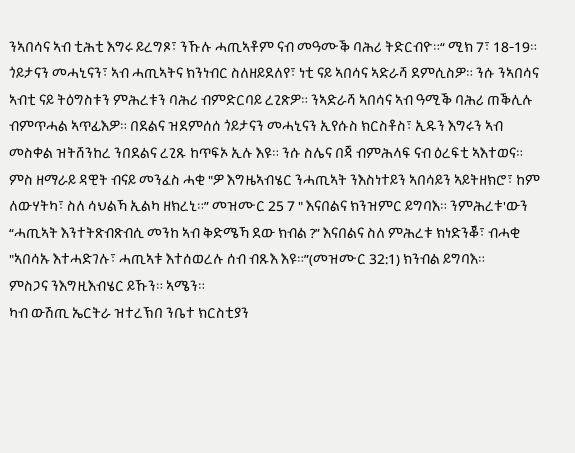ንኣበሳና ኣብ ቲሕቲ እግሩ ይረግጾ፣ ንኹሉ ሓጢኣቶም ናብ መዓሙቕ ባሕሪ ትድርብዮ።“ ሚክ 7፣ 18-19።
ጎይታናን መሓኒናን፣ ኣብ ሓጢኣትና ክንነብር ስለዘይደለየ፣ ነቲ ናይ ኣበሳና ኣድራሻ ደምሲስዎ። ንሱ ንኣበሳና ኣብቲ ናይ ትዕግስቱን ምሕረቱን ባሕሪ ብምድርባይ ረጊጽዎ። ንኣድራሻ ኣበሳና ኣብ ዓሚቕ ባሕሪ ጠቕሊሉ ብምጥሓል ኣጥፊእዎ። በደልና ዝደምሰሰ ጎይታናን መሓኒናን ኢየሱስ ክርስቶስ፣ ኢዱን እግሩን ኣብ መስቀል ዝትሸንከረ ንበደልና ረጊጹ ከጥፍኦ ኢሉ እዩ። ንሱ ስሌና በጃ ብምሕላፍ ናብ ዕረፍቲ ኣእተወና። ምስ ዘማራይ ዳዊት ብናይ መንፈስ ሓቂ "ዎ እግዜኣብሄር ንሓጢኣት ንእስነተይን ኣበሳይን ኣይትዘክሮ፣ ከም ለውሃትካ፣ ስለ ሳህልኻ ኢልካ ዘክረኒ።” መዝሙር 25 7 " እናበልና ክንዝምር ይግባእ። ንምሕረቱ'ውን “ሓጢኣት እንተትጽብጽብሲ መንከ ኣብ ቅድሜኻ ደው ክብል ?” እናበልና ስለ ምሕረቱ ክነድንቖ፣ ብሓቂ "ኣበሳኡ እተሓድገሉ፣ ሓጢኣቱ እተሰወረሉ ሰብ ብጹእ እዩ።”(መዝሙር 32:1) ክንብል ይግባእ።
ምስጋና ንእግዚእብሄር ይኹን። ኣሜን።
ካብ ውሽጢ ኤርትራ ዝተረኽበ ንቤተ ክርስቲያን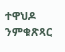ተዋህዶ ንምቁጽጻር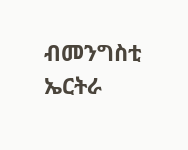ብመንግስቲ ኤርትራ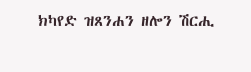ክካየድ ዝጸንሐን ዘሎን ሽርሒ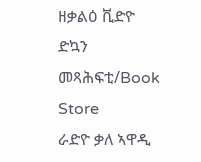ዘቃልዕ ቪድዮ
ድኳን መጻሕፍቲ/Book Store
ራድዮ ቃለ ኣዋዲ